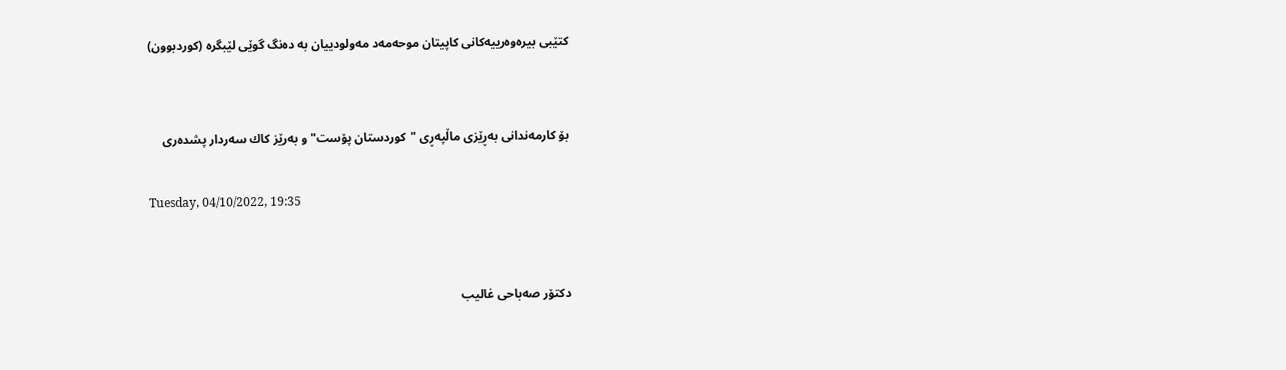کتێبی بیرەوەرییەکانی کاپیتان موحەمەد مەولودییان بە دەنگ گوێی لێبگرە (کوردبوون)


بۆ كارمه‌ندانى به‌ڕێزى ماڵپه‌ڕى "كوردستان پۆست" و به‌رێز كاك سه‌ردار پشده‌رى

Tuesday, 04/10/2022, 19:35


دكتۆر صه‌باحى غالیب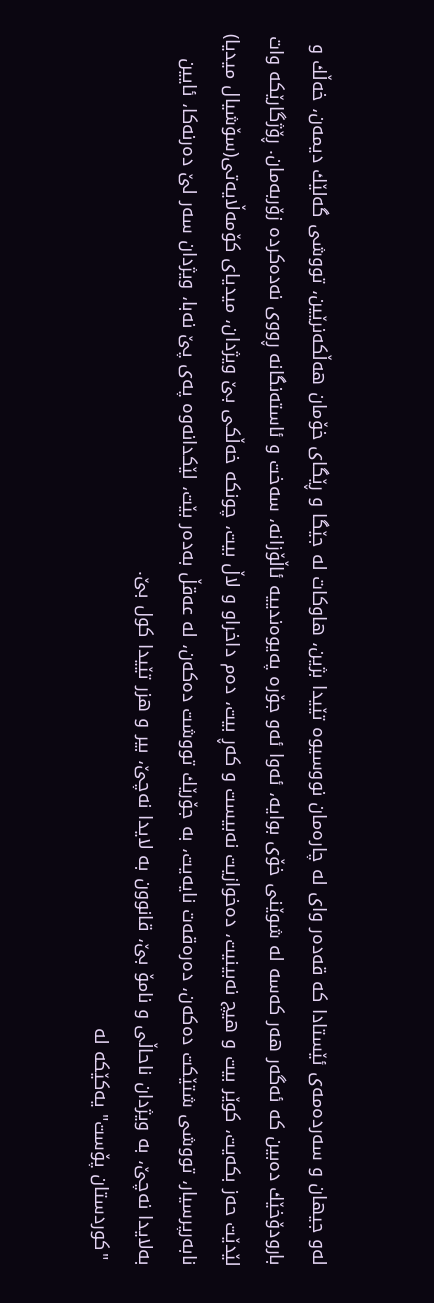له‌و جیهان و سه‌رده‌مه‌ى ئێستادا كه‌ قه‌ده‌ر واى له‌ چاره‌مان نووسیوه‌ تێیدا بژین، هاوكات له‌ جێگا و ڕێگاى خۆمان هه‌ڵكه‌نرێین، تووشى گه‌لێك دیمه‌ن، خه‌ڵك و بارودۆخێك ده‌بین كه‌ ئه‌گه‌ر هه‌ر كه‌سه‌ له‌ شوێنى خۆى بوایه‌، ئه‌وا ئه‌و جۆره‌ په‌یوه‌ندییه‌ ئاڵۆزانه‌، سه‌خت و ئاسته‌نگانه‌ ڕووى نه‌ده‌كرده‌ زۆربه‌مان. ڕۆژگارێكه‌ وات لێدێت حه‌ز بكه‌یت، كوێر بیت و هیچ نه‌بینیت، ده‌خوازیت نه‌بیست و كه‌ڕ بیت، ده‌م داخراو و لاڵ بیت، چونكه‌ خه‌ڵكى بێ ویژدان، میدیاى كۆمه‌ڵایه‌تى(سۆشیال میدیا) نابه‌رپرسیار، تووشى شتێكت ده‌كه‌ن، ده‌ره‌قه‌ت نایه‌یت، به‌ جۆرێك تووشت ده‌كه‌ن، له‌ عه‌قڵ به‌ده‌ر بێت، لێكدانه‌وه‌ په‌ى پێ نه‌با، ویژدان سه‌ر لێ ده‌رنه‌كا، ئایین به‌لایدا نه‌چێ، به‌ ویژدان ناحاڵى و نامۆ بێ، قانوون به‌ لایدا نه‌چێ، بیر و هزر تێیدا كول بێ.
 "كوردستان پۆست" یه‌كێكه‌ له‌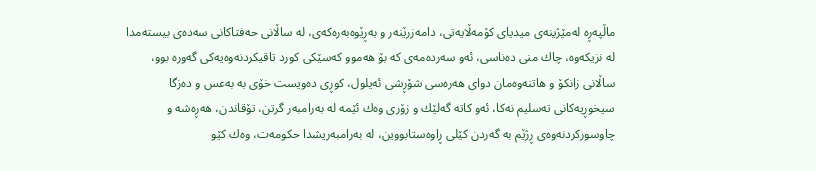ماڵپه‌ڕه‌ له‌مێژینه‌ى میدیاى كۆمه‌ڵایه‌تى، دامه‌زرێنه‌ر و به‌ڕێوه‌به‌ره‌كه‌ى، له‌ ساڵانى حه‌فتاكانى سه‌ده‌ى بیسته‌مدا له‌ نزیكه‌وه‌، چاك منى ده‌ناسى، ئه‌و سه‌رده‌مه‌ى كه‌ بۆ هه‌موو كه‌سێكى كورد تاقیكردنه‌وه‌یه‌كى گه‌وره‌ بوو، ساڵانى زانكۆ و هاتنه‌وه‌مان دواى هه‌ره‌سى شۆڕشى ئه‌یلول، كوڕى ده‌ویست خۆى به‌ به‌عس و ده‌زگا سیخوڕیه‌كانى ته‌سلیم نه‌كا، ئه‌و كاته‌ گه‌لێك و زۆرى وه‌ك ئێمه‌ له‌ به‌رامبه‌ر گرتن، تۆقاندن، هه‌ڕه‌شه‌ و چاوسوركردنه‌وه‌ى ڕژێم به‌ گه‌ردن كێلى ڕاوه‌ستابووین، له‌ به‌رامبه‌ریشدا حكومه‌ت، وه‌ك كێو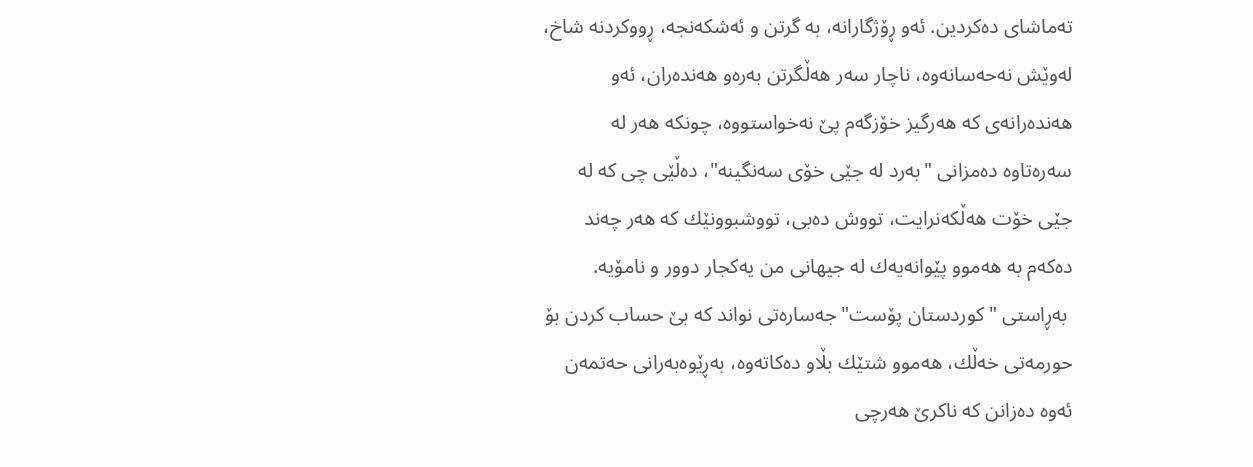ته‌ماشاى ده‌كردین. ئه‌و ڕۆژگارانه‌، به‌ گرتن و ئه‌شكه‌نجه‌، ڕووكردنه‌ شاخ، له‌وێش نه‌حه‌سانه‌وه‌، ناچار سه‌ر هه‌ڵگرتن به‌ره‌و هه‌نده‌ران، ئه‌و هه‌نده‌رانه‌ى كه‌ هه‌رگیز خۆزگه‌م پێ نه‌خواستووه‌، چونكه‌ هه‌ر له‌ سه‌ره‌تاوه‌ ده‌مزانى "به‌رد له‌ جێى خۆى سه‌نگینه‌"، ده‌ڵێى چى كه‌ له‌ جێى خۆت هه‌ڵكه‌نرایت، تووش ده‌بى، تووشبوونێك كه‌ هه‌ر چه‌ند ده‌كه‌م به‌ هه‌موو پێوانه‌یه‌ك له‌ جیهانى من یه‌كجار دوور و نامۆیه‌.
 به‌ڕاستى "كوردستان پۆست" جه‌ساره‌تى نواند كه‌ بێ حساب كردن بۆ حورمه‌تى خه‌ڵك، هه‌موو شتێك بڵاو ده‌كاته‌وه‌، به‌ڕێوه‌به‌رانى حه‌تمه‌ن ئه‌وه‌ ده‌زانن كه‌ ناكرێ هه‌رچى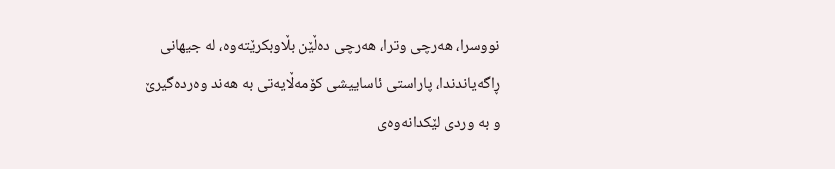نووسرا، هه‌رچى وترا، هه‌رچى ده‌ڵێن بڵاوبكرێته‌وه‌، له‌ جیهانى ڕاگه‌یاندندا، پاراستى ئاساییشى كۆمه‌ڵایه‌تى به‌ هه‌ند وه‌رده‌گیرێ و به‌ وردى لێكدانه‌وه‌ى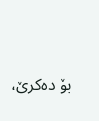بۆ ده‌كرێ،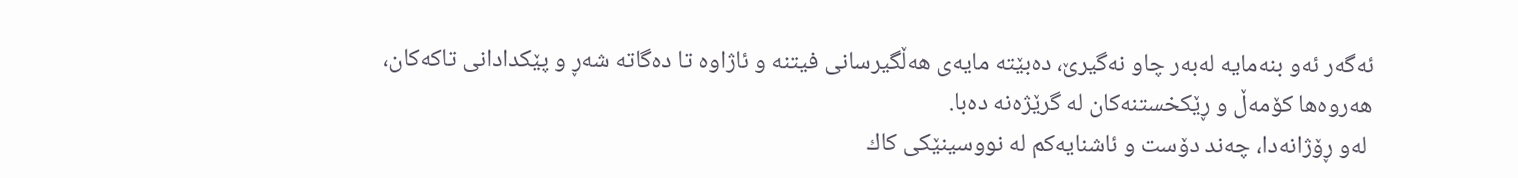ئه‌گه‌ر ئه‌و بنه‌مایه‌ له‌به‌ر چاو نه‌گیرێ، ده‌بێته‌ مایه‌ى هه‌ڵگیرسانى فیتنه‌ و ئاژاوه‌ تا ده‌گاته‌ شه‌ڕ و پێكدادانى تاكه‌كان، هه‌روه‌ها كۆمه‌ڵ و ڕێكخستنه‌كان له‌ گرێژه‌نه‌ ده‌با.
 له‌و ڕۆژانه‌دا، چه‌ند دۆست و ئاشنایه‌كم له‌ نووسینێكى كاك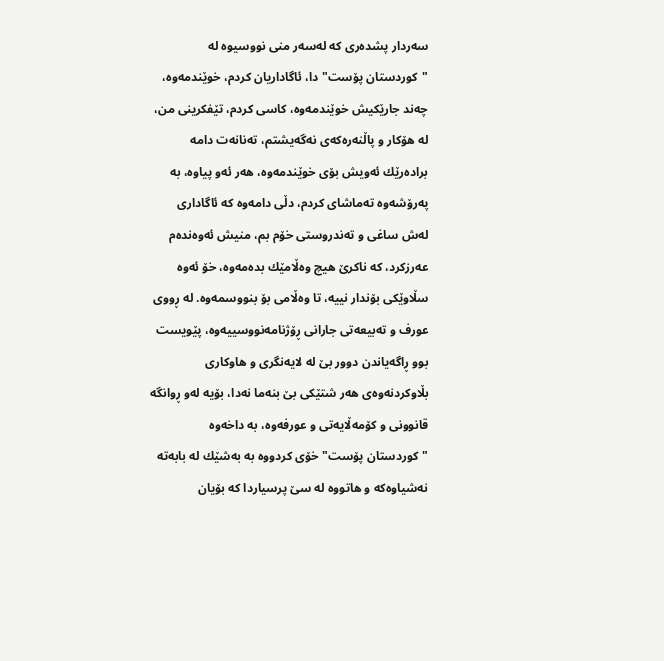سه‌ردار پشده‌رى كه‌ له‌سه‌ر منى نووسیوه‌ له‌ "كوردستان پۆست"دا، ئاگاداریان كردم، خوێندمه‌وه‌، چه‌ند جارێكیش خوێندمه‌وه‌، كاسى كردم، تێفكرینى من، له‌ هۆكار و پاڵنه‌ره‌كه‌ى نه‌گه‌یشتم، ته‌نانه‌ت دامه‌ براده‌رێك ئه‌ویش بۆى خوێندمه‌وه‌، هه‌ر ئه‌و پیاوه‌، به‌ په‌رۆشه‌وه‌ ته‌ماشاى كردم، دڵى دامه‌وه‌ كه‌ ئاگادارى له‌ش ساغى و ته‌ندروستى خۆم بم، منیش ئه‌وه‌نده‌م عه‌رزكرد، كه‌ ناكرێ هیچ وه‌ڵامێك بده‌مه‌وه‌، خۆ ئه‌وه‌ سڵاوێكى بۆندار نییه‌، تا وه‌ڵامى بۆ بنووسمه‌وه‌. له‌ ڕووى عورف و ته‌بیعه‌تى جارانى ڕۆژنامه‌نووسییه‌وه‌، پێویست بوو ڕاگه‌یاندن دوور بێ له‌ لایه‌نگرى و هاوكارى بڵاوكردنه‌وه‌ى هه‌ر شتێكى بێ بنه‌ما نه‌دا، بۆیه‌ له‌و ڕوانگه‌ قانوونى و كۆمه‌ڵایه‌تى و عورفه‌وه‌، به‌ داخه‌وه‌ "كوردستان پۆست" خۆى كردووه‌ به‌ به‌شێك له‌ بابه‌ته‌ نه‌شیاوه‌كه‌ و هاتووه‌ له‌ سێ پرسیاردا كه‌ بۆیان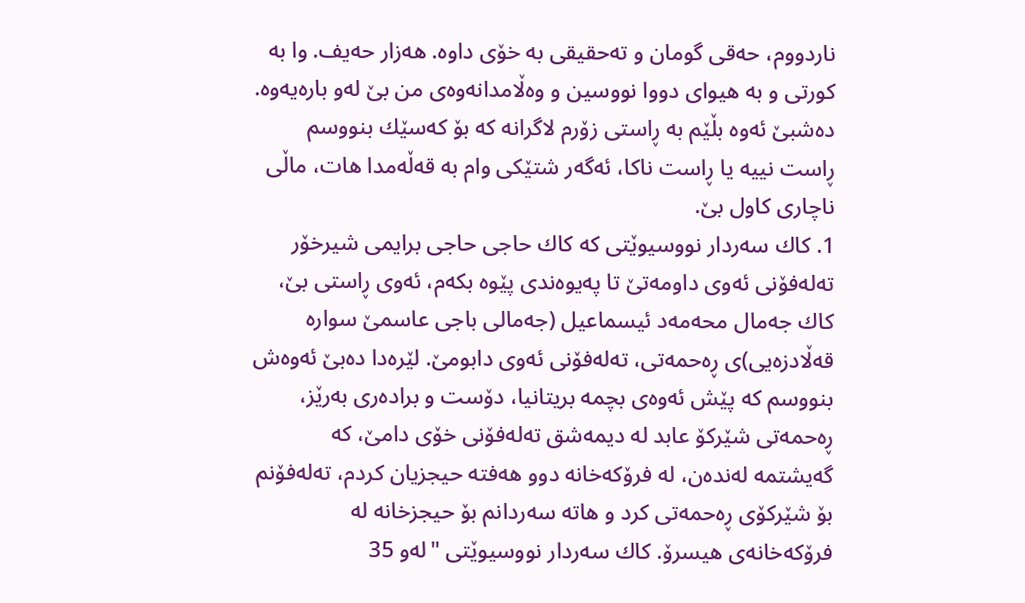ناردووم، حه‌قى گومان و ته‌حقیقى به‌ خۆى داوه‌. هه‌زار حه‌یف. وا به‌ كورتى و به‌ هیواى دووا نووسین و وه‌ڵامدانه‌وه‌ى من بێ له‌و باره‌یه‌وه‌. ده‌شبێ ئه‌وه‌ بڵێم به‌ ڕاستى زۆرم لاگرانه‌ كه‌ بۆ كه‌سێك بنووسم ڕاست نییه‌ یا ڕاست ناكا، ئه‌گه‌ر شتێكى وام به‌ قه‌ڵه‌مدا هات، ماڵى ناچارى كاول بێ.
1. كاك سه‌ردار نووسیوێتى كه‌ كاك حاجى حاجى برایمى شیرخۆر ته‌له‌فۆنى ئه‌وى داومه‌تێ تا په‌یوه‌ندى پێوه‌ بكه‌م، ئه‌وى ڕاستى بێ، كاك جه‌مال محه‌مه‌د ئیسماعیل (جه‌مالى باجى عاسمێ سواره‌ قه‌ڵادزه‌یى)ى ڕه‌حمه‌تى، ته‌له‌فۆنى ئه‌وى دابومێ. لێره‌دا ده‌بێ ئه‌وه‌ش بنووسم كه‌ پێش ئه‌وه‌ى بچمه‌ بریتانیا، دۆست و براده‌رى به‌رێز، ڕه‌حمه‌تى شێركۆ عابد له‌ دیمه‌شق ته‌له‌فۆنى خۆى دامێ، كه‌ گه‌یشتمه‌ له‌نده‌ن، له‌ فرۆكه‌خانه‌ دوو هه‌فته‌ حیجزیان كردم، ته‌له‌فۆنم بۆ شێركۆى ڕه‌حمه‌تى كرد و هاته‌ سه‌ردانم بۆ حیجزخانه‌ له‌ فرۆكه‌خانه‌ى هیسرۆ. كاك سه‌ردار نووسیوێتى "له‌و 35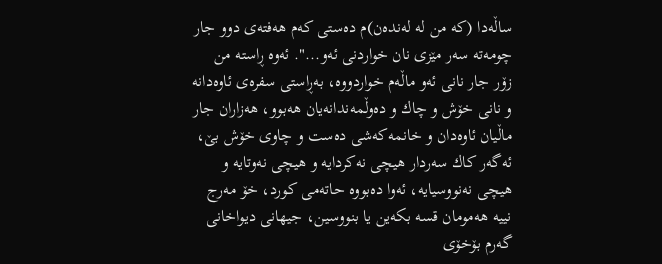ساڵه‌دا (كه‌ من له‌ له‌نده‌ن)م ده‌ستى كه‌م هه‌فته‌ى دوو جار چومه‌ته‌ سه‌ر مێزى نان خواردنى ئه‌و...". ئه‌وه‌ ڕاسته‌ من زۆر جار نانى ئه‌و ماڵه‌م خواردووه‌، به‌ڕاستى سفره‌ى ئاوه‌دانه‌ و نانى خۆش و چاك و ده‌وڵمه‌ندانه‌یان هه‌بوو، هه‌زاران جار ماڵیان ئاوه‌دان و خانمه‌كه‌شى ده‌ست و چاوى خۆش بێ، ئه‌گه‌ر كاك سه‌ردار هیچى نه‌كردایه‌ و هیچى نه‌وتایه‌ و هیچى نه‌نووسیایه‌، ئه‌وا ده‌بووه‌ حاته‌مى كورد، خۆ مه‌رج نییه‌ هه‌مومان قسه‌ بكه‌ین یا بنووسین، جیهانى دیواخانى گه‌رم بۆخۆى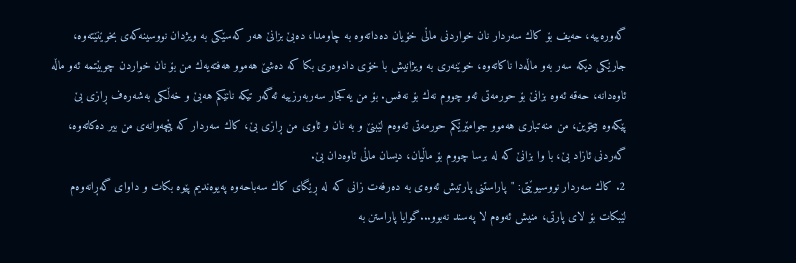گه‌وره‌ییه‌، حه‌یف بۆ كاك سه‌ردار نان خواردنى ماڵى خۆیان ده‌داته‌وه‌ به‌ چاومدا، ده‌بێ بزانێ هه‌ر كه‌سێكى به‌ ویژدان نووسینه‌كه‌ى بخوێنێته‌وه‌، جارێكى دیكه‌ سه‌ر به‌و ماڵه‌دا ناكاته‌وه‌، خوێنه‌رى به‌ ویژانیش با خۆى دادوه‌رى بكا كه‌ ده‌شێ هه‌موو هه‌فته‌یه‌ك من بۆ نان خواردن چوبێتمه‌ ئه‌و ماڵه‌ ئاوه‌دانه‌، حه‌قه‌ ئه‌وه‌ بزانێ بۆ حورمه‌تى ئه‌و چووم نه‌ك بۆ نه‌فس. بۆ من یه‌كجار سه‌ربه‌رزییه‌ ئه‌گه‌ر تیكه‌ نانێكم هه‌بێ و خه‌ڵكى به‌شه‌ره‌ف ڕازى بێ پێكه‌وه‌ بیخۆین، من منه‌تبارى هه‌موو جوامێرێكم حورمه‌تى ئه‌وه‌م لێبنێ و به‌ نان و ئاوى من ڕازى بێ، كاك سه‌ردار كه‌ پێچه‌وانه‌ى من بیر ده‌كاته‌وه‌، گه‌ردنى ئازاد بێ، با وا بزانێ كه‌ له‌ برسا چووم بۆ ماڵیان، دیسان ماڵى ئاوه‌دان بێ.
2. كاك سه‌ردار نووسیوێتى: "پاراستنى پارتیش ئه‌وه‌ى به‌ ده‌رفه‌ت زانى كه‌ له‌ ڕێگاى كاك سه‌باحه‌وه‌ په‌یوه‌ندیم پێوه‌ بكات و داواى گه‌ڕانه‌وه‌م لێبكات بۆ لاى پارتى، منیش ئه‌وه‌م لا په‌سند نه‌بوو...گوایا پاراستن به‌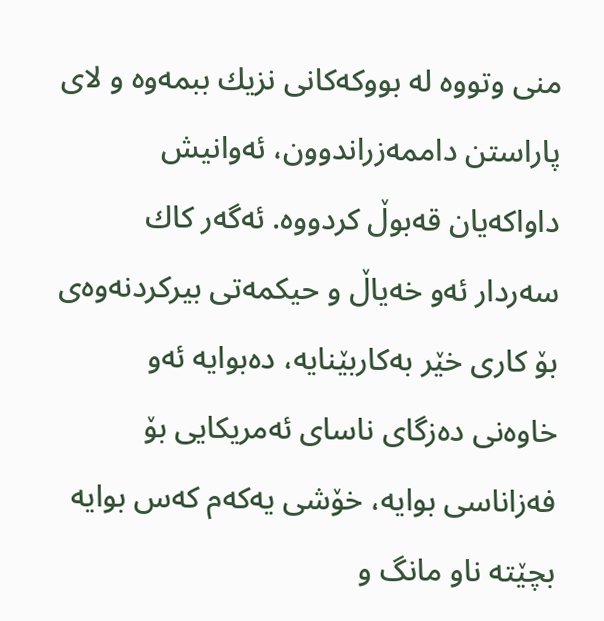منى وتووه‌ له‌ بووكه‌كانى نزیك ببمه‌وه‌ و لاى پاراستن داممه‌زراندوون، ئه‌وانیش داواكه‌یان قه‌بوڵ كردووه‌. ئه‌گه‌ر كاك سه‌ردار ئه‌و خه‌یاڵ و حیكمه‌تى بیركردنه‌وه‌ى بۆ كارى خێر به‌كاربێنایه‌، ده‌بوایه‌ ئه‌و خاوه‌نى ده‌زگاى ناساى ئه‌مریكایى بۆ فه‌زاناسى بوایه‌، خۆشى یه‌كه‌م كه‌س بوایه‌ بچێته‌ ناو مانگ و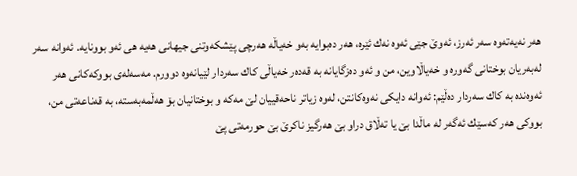هه‌ر نه‌یه‌ته‌وه‌ سه‌ر ئه‌رز، ئه‌وێ جێى ئه‌وه‌ نه‌ك ئێره‌، هه‌ر ده‌بوایه‌ به‌و خه‌یاڵه‌ هه‌رچى پێشكه‌وتنى جیهانى هه‌یه‌ هى ئه‌و بوونایه‌. ئه‌وانه‌ سه‌ر له‌به‌ریان بوختانى گه‌وره‌ و خه‌یاڵاوین، من و ئه‌و ده‌زگایانه‌ به‌ قه‌ده‌ر خه‌یاڵى كاك سه‌ردار لێیانه‌وه‌ دوورم. مه‌سه‌له‌ى بووكه‌كانى هه‌ر ئه‌وه‌نده‌ به‌ كاك سه‌ردار ده‌ڵێم: ئه‌وانه‌ دایكى نه‌وه‌كانتن، له‌وه‌ زیاتر ناحه‌قییان لێ مه‌كه‌ و بوختانیان بۆ هه‌ڵمه‌به‌سته‌، به‌ قه‌ناعه‌تى من، بووكى هه‌ر كه‌سێك ئه‌گه‌ر له‌ ماڵدا بێ یا ته‌ڵاق دراو بێ هه‌رگیز ناكرێ بێ حورمه‌تى پێ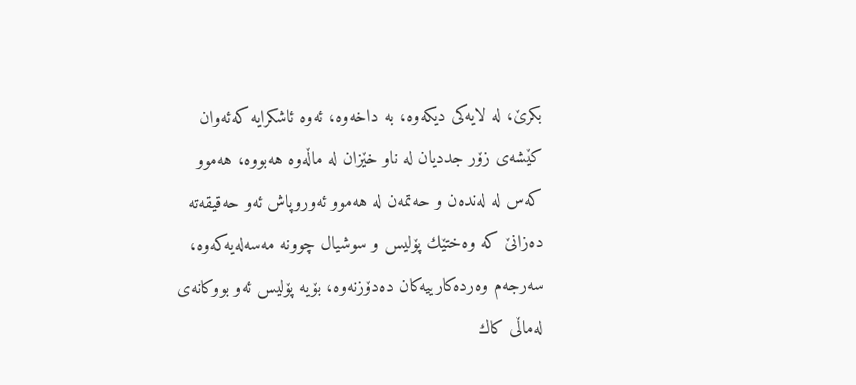بكرێ، له‌ لایه‌كى دیكه‌وه‌، به‌ داخه‌وه‌، ئه‌وه‌ ئاشكرایه‌ كه‌ئه‌وان كێشه‌ى زۆر جددیان له‌ ناو خێزان له‌ ماڵه‌وه‌ هه‌بووه‌، هه‌موو كه‌س له‌ له‌نده‌ن و حه‌تمه‌ن له‌ هه‌موو ئه‌وروپاش ئه‌و حه‌قیقه‌ته‌ ده‌زانێ كه‌ وه‌ختێك پۆلیس و سوشیال چوونه‌ مه‌سه‌له‌یه‌كه‌وه‌، سه‌رجه‌م وه‌رده‌كارییه‌كان ده‌دۆزنه‌وه‌، بۆیه‌ پۆلیس ئه‌و بووكانه‌ى له‌ماڵى كاك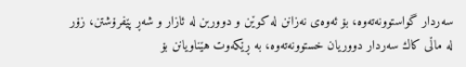سه‌ردار گواستوونه‌ته‌وه‌، بۆ ئه‌وه‌ى نه‌زانن له‌ كوێن و دووربن له‌ ئازار و شه‌ڕ پێفرۆشتن، زۆر له‌ ماڵى كاك سه‌ردار دووریان خستوونه‌ته‌وه‌، به‌ ڕێكه‌وت هێناویانن بۆ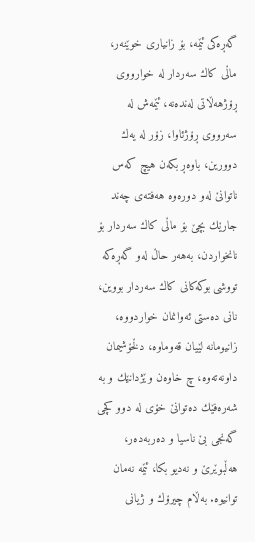گه‌ڕه‌كى ئێمه‌، بۆ زانیارى خوێنه‌ر، ماڵى كاك سه‌ردار له‌ خوارووى ڕۆژهه‌ڵاتى له‌نده‌نه‌، ئێمه‌ش له‌ سه‌رووى ڕۆژئاوا، زۆر له‌ یه‌ك دوورین، باوه‌ڕ بكه‌ن هیچ كه‌س ناتوانێ له‌و دوره‌وه‌ هه‌فته‌ى چه‌ند جارێك بچێ بۆ ماڵى كاك سه‌ردار بۆ نانخواردن، به‌هه‌ر حاڵ له‌و گه‌ڕه‌كه‌ تووشى بوكه‌كانى كاك سه‌ردار بووین، نانى ده‌ستى ئه‌وانمان خواردووه‌، زانیومانه‌ لێیان قه‌وماوه‌، دڵخۆشیمان داونه‌ته‌وه‌، چ خاوه‌ن وێژدانێك و به‌ شه‌ره‌فێك ده‌توانێ خۆى له‌ دوو كچى گه‌نجى بێ ناسیا و ده‌ربه‌ده‌ر، هه‌ڵبوێرێ و نه‌دیو بكا، ئێمه‌ نه‌مان توانیوه‌. به‌ڵام چیرۆك و ژیانى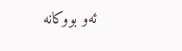ئه‌و بووكانه‌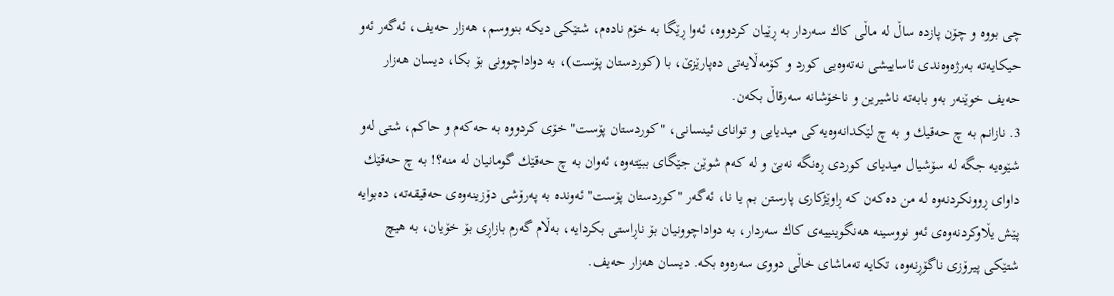چى بووه‌ و چۆن پازده‌ ساڵ له‌ ماڵى كاك سه‌ردار به‌ ڕێیان كردووه‌، ئه‌وا ڕێگا به‌ خۆم ناده‌م، شتێكى دیكه‌ بنووسم، هه‌زار حه‌یف، ئه‌گه‌ر ئه‌و حیكایه‌ته‌ به‌رژه‌وه‌ندى ئاساییشى نه‌ته‌وه‌یى كورد و كۆمه‌ڵایه‌تى ده‌پارێزێ، با (كوردستان پۆست)، به‌ دواداچوونى بۆ بكا، دیسان هه‌زار حه‌یف خوێنه‌ر به‌و بابه‌ته‌ ناشیرین و ناخۆشانه‌ سه‌رقاڵ بكه‌ن.
3. نازانم به‌ چ حه‌قیك و به‌ چ لێكدانه‌وه‌یه‌كى میدیایى و تواناى ئینسانى، "كوردستان پۆست" خۆى كردووه‌ به‌ حه‌كه‌م و حاكم، شتى له‌و شێوه‌یه‌ جگه‌ له‌ سۆشیال میدیاى كوردى ڕه‌نگه‌ نه‌بێ و له‌ كه‌م شوێن جێگاى ببێته‌وه‌، ئه‌وان به‌ چ حه‌قێك گومانیان له‌ منه‌؟! به‌ چ حه‌قێك داواى ڕوونكردنه‌وه‌ له‌ من ده‌كه‌ن كه‌ ڕاوێژكارى پارستن بم یا نا، ئه‌گه‌ر "كوردستان پۆست" ئه‌ونده‌ به‌ په‌رۆشى دۆزینه‌وه‌ى حه‌قیقه‌ته‌، ده‌بوایه‌ پێش یڵاوكردنه‌وه‌ى ئه‌و نووسینه‌ هه‌نگوینییه‌ى كاك سه‌ردار، به‌ دواداچوونیان بۆ ناڕاستى بكردایه‌، به‌ڵام گه‌رم بازاڕى بۆ خۆیان، به‌ هیچ شتێكى پیرۆزى ناگۆڕنه‌وه‌، تكایه‌ ته‌ماشاى خاڵى دووى سه‌ره‌وه‌ بكه‌. دیسان هه‌زار حه‌یف.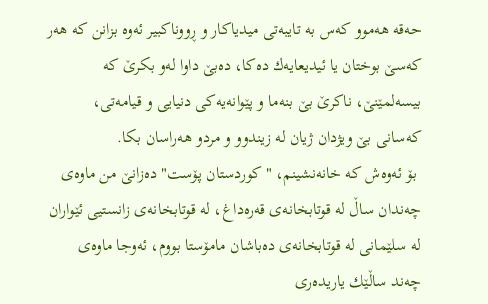حه‌قه‌ هه‌موو كه‌س به‌ تایبه‌تى میدیاكار و ڕووناكبیر ئه‌وه‌ بزانن كه‌ هه‌ر كه‌سێ بوختان یا ئیدیعایه‌ك ده‌كا، ده‌بێ داوا له‌و بكرێ كه‌ بیسه‌لمێنێ، ناكرێ بێ بنه‌ما و پێوانه‌یه‌كى دنیایى و قیامه‌تى، كه‌سانى بێ ویژدان ژیان له‌ زیندوو و مردو هه‌راسان بكا.
 بۆ ئه‌وه‌ش كه‌ خانه‌نشینم، "كوردستان پۆست" ده‌زانێ من ماوه‌ى چه‌ندان ساڵ له‌ قوتابخانه‌ى قه‌ره‌داغ، له‌ قوتابخانه‌ى زانستیى ئێواران له‌ سلێمانى له‌ قوتابخانه‌ى ده‌باشان مامۆستا بووم، ئه‌وجا ماوه‌ى چه‌ند ساڵێك یاریده‌رى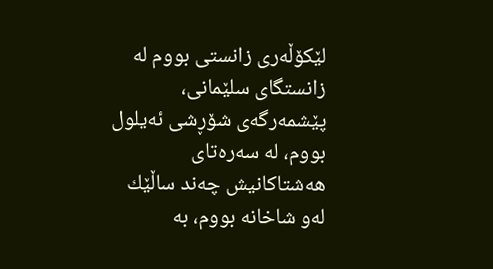لێكۆڵه‌رى زانستى بووم له‌ زانستگاى سلێمانى، پێشمه‌رگه‌ى شۆڕشى ئه‌یلول بووم، له‌ سه‌ره‌تاى هه‌شتاكانیش چه‌ند ساڵێك له‌و شاخانه‌ بووم، به‌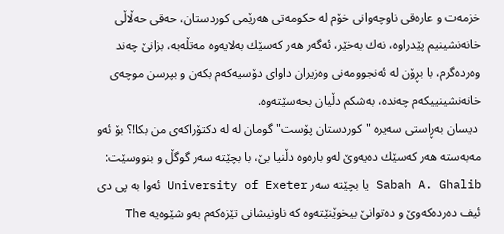خزمه‌ت و عاره‌قى ناوچه‌وانى خۆم له‌ حكومه‌تى هه‌رێمى كوردستان، حه‌قى حه‌ڵاڵى خانه‌نشینیم پێدراوه‌، نه‌ك به‌خێر، ئه‌گه‌ر هه‌ر كه‌سێك به‌لایه‌وه‌ مه‌تڵه‌به‌، بزانێ چه‌ند وه‌رده‌گرم، با بڕۆن له‌ ئه‌نجوومه‌نى وه‌زیران داواى دۆسیه‌كه‌م بكه‌ن و بپرسن موچه‌ى خانه‌نشینییكه‌م چه‌نده‌، به‌شكم دڵیان بحه‌سێته‌وه‌.
 دیسان به‌ڕاستى سه‌یره‌ "كوردستان پۆست" گومان له‌ له‌ دكتۆراكه‌ى من بكا!؟ بۆ ئه‌و مه‌به‌سته‌ هه‌ر كه‌سێك ده‌یه‌وێ له‌و باره‌وه‌ دڵنیا بێ، با بچێته‌ سه‌ر گوگڵ و بنووسێت: Sabah A. Ghalib یا بچێته‌ سه‌ر University of Exeter ئه‌وا به‌ پى دى ئیف ده‌رده‌كه‌وێ و ده‌توانێ بیخوێنێته‌وه‌ كه‌ ناونیشانى تێزه‌كه‌م به‌و شێوه‌یه‌ The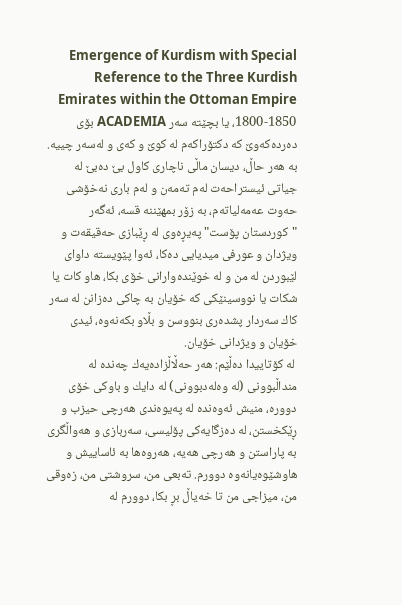Emergence of Kurdism with Special Reference to the Three Kurdish Emirates within the Ottoman Empire 1800-1850، یا بچێته‌ سه‌ر ACADEMIA بۆى ده‌رده‌كه‌وێ كه‌ دكتۆراكه‌م له‌ كوێ و كه‌ى و له‌سه‌ر چییه‌. به‌ هه‌ر حاڵ، دیسان ماڵى ناچارى كاول بێ ده‌بێ له‌ جیاتى ئیستراحه‌ت له‌م ته‌مه‌ن و له‌م بارى نه‌خۆشى حه‌وت عه‌مه‌لیاته‌م، به‌ زۆر بمهێننه‌ قسه‌، ئه‌گه‌ر "كوردستان پۆست" په‌یڕه‌وى له‌ ڕێبازى حه‌قیقه‌ت و ویژدان و عورفى میدیایى ده‌كا، ئه‌وا پێویسته‌ داواى لێبوردن له‌ من و له‌ خوێنده‌وارانى خۆى بكا، هاو كات یا شكات یا نووسینێكى كه‌ خۆیان به‌ چاكى ده‌زانن له‌ سه‌ر كاك سه‌ردار پشده‌رى بنووسن و بڵاو بكه‌نه‌وه‌، ئیدى خۆیان و ویژدانى خۆیان.
 له‌ كۆتاییدا ده‌ڵێم: هه‌ر حه‌ڵاڵزاده‌یه‌ك چه‌نده‌ له‌ منداڵبوونى (له‌ وه‌له‌دبوونى) له‌ دایك و باوكى خۆى دووره‌، منیش ئه‌وه‌نده‌ له‌ په‌یوه‌ندى هه‌رچى حیزب و ڕێكخستن، له‌ ده‌زگایه‌كى پۆلیسى، سه‌ربازى و هه‌واڵگرى به‌ پاراستن و هه‌رچى هه‌یه‌، هه‌روه‌ها به‌ ئاساییش و هاوشێوه‌یانه‌وه‌ دوورم. ته‌بعى من، سروشتى من، زه‌وقى من، میزاجى من تا خه‌یاڵ بڕ بكا، دوورم له‌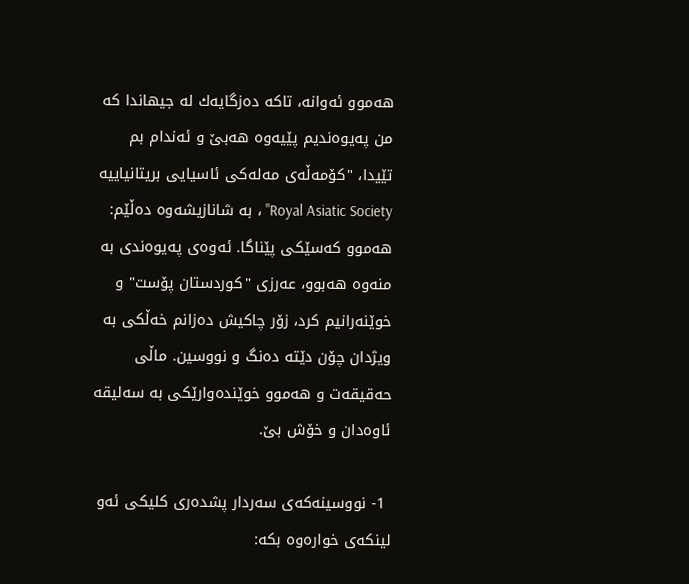هه‌موو ئه‌وانه‌، تاكه‌ ده‌زگایه‌ك له‌ جیهاندا كه‌ من په‌یوه‌ندیم پێیه‌وه‌ هه‌بێ و ئه‌ندام بم تێیدا، "كۆمه‌ڵه‌ى مه‌له‌كى ئاسیایى بریتانیاییه‌ Royal Asiatic Society" ، به‌ شانازیشه‌وه‌ ده‌ڵێم: هه‌موو كه‌سێكى پێناگا. ئه‌وه‌ى په‌یوه‌ندى به‌ منه‌وه‌ هه‌بوو، عه‌رزى "كوردستان پۆست" و خوێنه‌رانیم كرد، زۆر چاكیش ده‌زانم خه‌ڵكى به‌ ویژدان چۆن دێته‌ ده‌نگ و نووسین. ماڵى حه‌قیقه‌ت و هه‌موو خوێنده‌وارێكى به‌ سه‌لیقه‌ ئاوه‌دان و خۆش بێ.

 1- نووسینەکەی سەردار پشدەری کلیکی ئەو لینکەی خوارەوە بکە: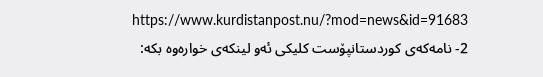https://www.kurdistanpost.nu/?mod=news&id=91683
2- نامەکەی کوردستانپۆست کلیکی ئەو لینکەی خوارەوە بکە: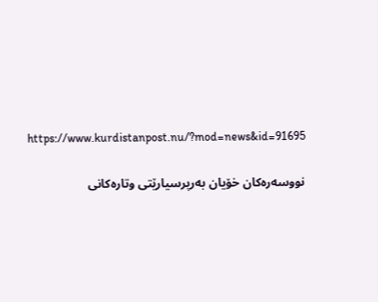https://www.kurdistanpost.nu/?mod=news&id=91695

نووسەرەکان خۆیان بەرپرسیارێتی وتارەکانی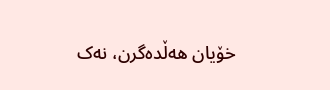خۆیان هەڵدەگرن، نەک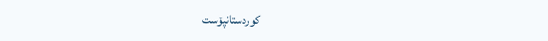کوردستانپۆست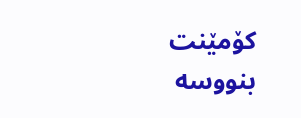کۆمێنت بنووسە